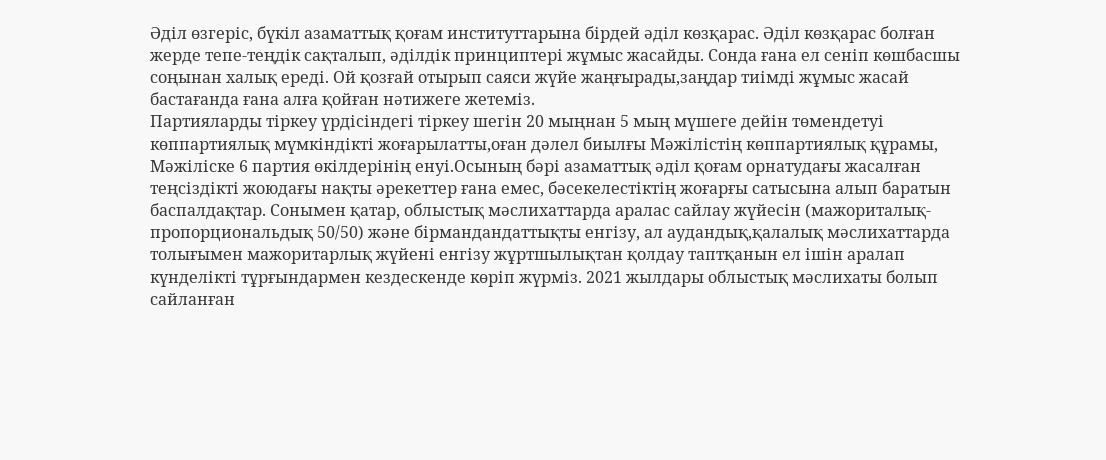Әділ өзгеріс, бүкіл азаматтық қоғам институттарына бірдей әділ көзқарас. Әділ көзқарас болған жерде тепе-теңдік сақталып, әділдік принциптері жұмыс жасайды. Сонда ғана ел сеніп көшбасшы соңынан халық ереді. Ой қозғай отырып саяси жүйе жаңғырады,заңдар тиімді жұмыс жасай бастағанда ғана алға қойған нәтижеге жетеміз.
Партияларды тіркеу үрдісіндегі тіркеу шегін 20 мыңнан 5 мың мүшеге дейін төмендетуі көппартиялық мүмкіндікті жоғарылатты,оған дәлел биылғы Мәжілістің көппартиялық құрамы, Мәжіліске 6 партия өкілдерінің енуі.Осының бәрі азаматтық әділ қоғам орнатудағы жасалған теңсіздікті жоюдағы нақты әрекеттер ғана емес, бәсекелестіктің жоғарғы сатысына алып баратын баспалдақтар. Сонымен қатар, облыстық мәслихаттарда аралас сайлау жүйесін (мажориталық-пропорциональдық 50/50) және бірмандандаттықты енгізу, ал аудандық,қалалық мәслихаттарда толығымен мажоритарлық жүйені енгізу жұртшылықтан қолдау таптқанын ел ішін аралап күнделікті тұрғындармен кездескенде көріп жүрміз. 2021 жылдары облыстық мәслихаты болып сайланған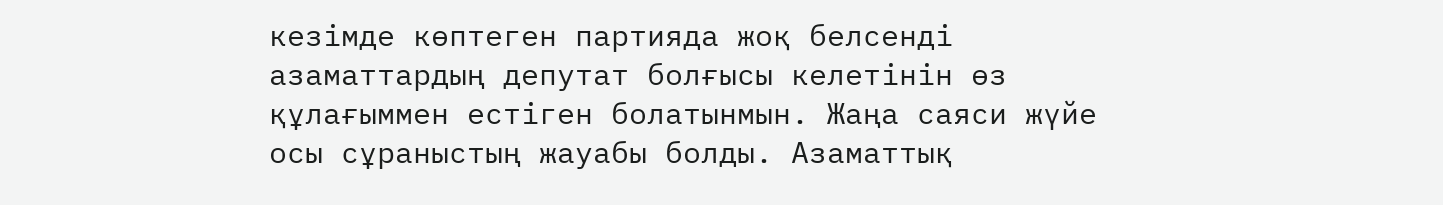кезімде көптеген партияда жоқ белсенді азаматтардың депутат болғысы келетінін өз құлағыммен естіген болатынмын. Жаңа саяси жүйе осы сұраныстың жауабы болды. Азаматтық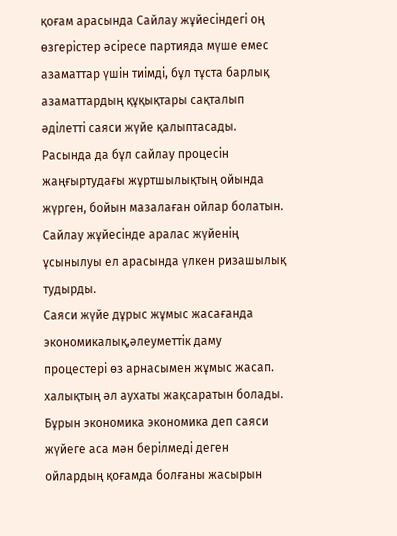қоғам арасында Сайлау жұйесіндегі оң өзгерістер әсіресе партияда мүше емес азаматтар үшін тиімді, бұл тұста барлық азаматтардың құқықтары сақталып әділетті саяси жүйе қалыптасады.
Расында да бұл сайлау процесін жаңғыртудағы жұртшылықтың ойында жүрген, бойын мазалаған ойлар болатын. Сайлау жұйесінде аралас жүйенің ұсынылуы ел арасында үлкен ризашылық тудырды.
Саяси жүйе дұрыс жұмыс жасағанда экономикалық,әлеуметтік даму процестері өз арнасымен жұмыс жасап. халықтың әл аухаты жақсаратын болады. Бұрын экономика экономика деп саяси жүйеге аса мән берілмеді деген ойлардың қоғамда болғаны жасырын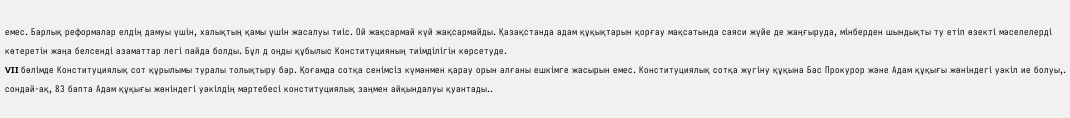емес. Барлық реформалар елдің дамуы үшін, халықтың қамы үшін жасалуы тиіс. Ой жақсармай күй жақсармайды. Қазақстанда адам құқықтарын қорғау мақсатында саяси жүйе де жаңғыруда, мінберден шындықты ту етіп өзекті мәселелерді көтеретін жаңа белсенді азаматтар легі пайда болды. Бұл д оңды құбылыс Конституцияның тиімділігін көрсетуде.
VII бөлімде Конституциялық сот құрылымы туралы толықтыру бар. Қоғамда сотқа сенімсіз күмәнмен қарау орын алғаны ешкімге жасырын емес. Конституциялық сотқа жүгіну құқына Бас Прокурор және Адам құқығы жөніндегі уәкіл ие болуы,. сондай-ақ, 83 бапта Адам құқығы жөніндегі уәкілдің мәртебесі конституциялық заңмен айқындалуы қуантады..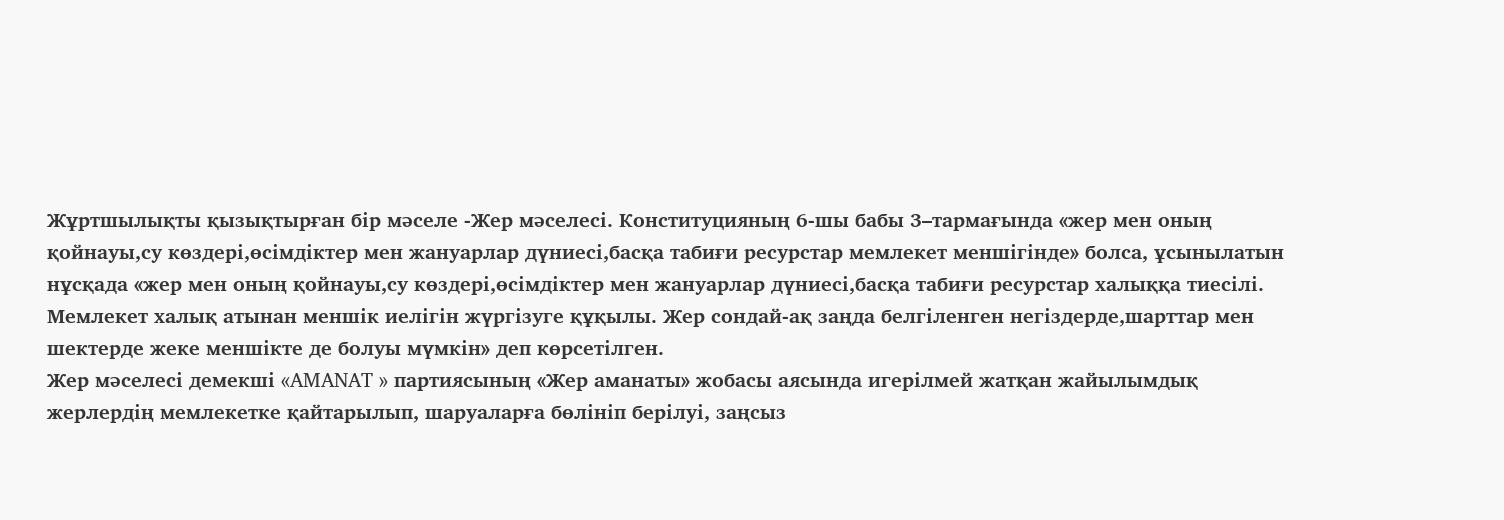Жұртшылықты қызықтырған бір мәселе -Жер мәселесі. Конституцияның 6-шы бабы 3–тармағында «жер мен оның қойнауы,су көздері,өсімдіктер мен жануарлар дүниесі,басқа табиғи ресурстар мемлекет меншігінде» болса, ұсынылатын нұсқада «жер мен оның қойнауы,су көздері,өсімдіктер мен жануарлар дүниесі,басқа табиғи ресурстар халыққа тиесілі. Мемлекет халық атынан меншік иелігін жүргізуге құқылы. Жер сондай-ақ заңда белгіленген негіздерде,шарттар мен шектерде жеке меншікте де болуы мүмкін» деп көрсетілген.
Жер мәселесі демекші «AMANAT » партиясының «Жер аманаты» жобасы аясында игерілмей жатқан жайылымдық жерлердің мемлекетке қайтарылып, шаруаларға бөлініп берілуі, заңсыз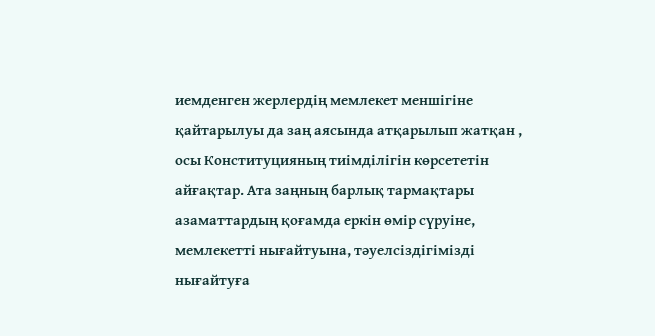иемденген жерлердің мемлекет меншігіне қайтарылуы да заң аясында атқарылып жатқан , осы Конституцияның тиімділігін көрсететін айғақтар. Ата заңның барлық тармақтары азаматтардың қоғамда еркін өмір сүруіне, мемлекетті нығайтуына, тәуелсіздігімізді нығайтуға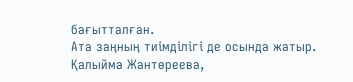бағытталған.
Ата заңның тиімділігі де осында жатыр.
Қалыйма Жантөреева,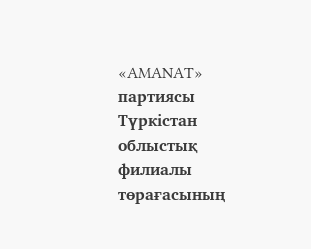«AMANAT» партиясы Түркістан облыстық филиалы төрағасының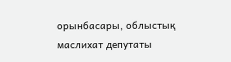орынбасары, облыстық маслихат депутаты